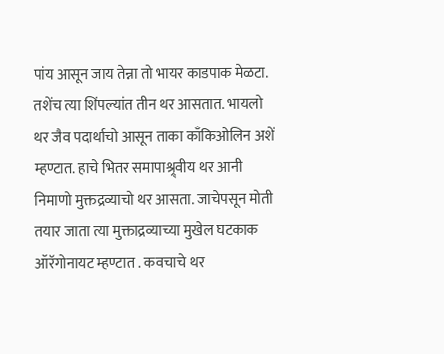पांय आसून जाय तेन्ना तो भायर काडपाक मेळटा. तशेंच त्या शिंपल्यांत तीन थर आसतात. भायलो थर जैव पदार्थाचो आसून ताका काँकिओलिन अशें म्हण्टात. हाचे भितर समापाश्र्र्वीय थर आनी निमाणो मुक्तद्रव्याचो थर आसता. जाचेपसून मोती तयार जाता त्या मुक्ताद्रव्याच्या मुखेल घटकाक ऑरॅगोनायट म्हण्टात . कवचाचे थर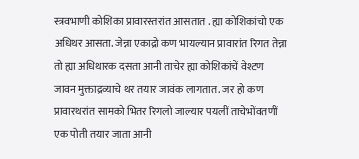स्त्रवभाणी कोशिका प्रावारस्तरांत आसतात . ह्या कोशिकांचो एक अधिथर आसता. जेन्ना एकाद्रो कण भायल्यान प्रावारांत रिगत तेन्ना तो ह्या अधिथारक दसता आनी ताचेर ह्या कोशिकांचें वेश्टण जावन मुक्ताद्रव्याचे थर तयार जावंक लागतात. जर हो कण प्रावारथरांत सामको भितर रिगलो जाल्यार पयलीं ताचेभोंवतणीं एक पोती तयार जाता आनी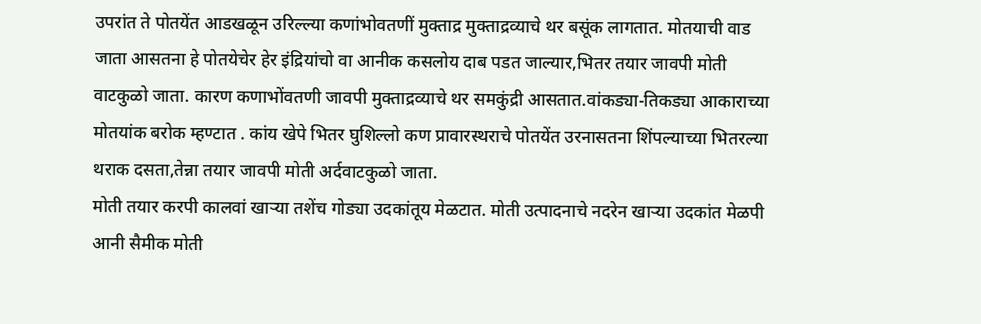उपरांत ते पोतयेंत आडखळून उरिल्ल्या कणांभोवतणीं मुक्ताद्र मुक्ताद्रव्याचे थर बसूंक लागतात. मोतयाची वाड जाता आसतना हे पोतयेचेर हेर इंद्रियांचो वा आनीक कसलोय दाब पडत जाल्यार,भितर तयार जावपी मोती वाटकुळो जाता. कारण कणाभोंवतणी जावपी मुक्ताद्रव्याचे थर समकुंद्री आसतात.वांकड्या-तिकड्या आकाराच्या मोतयांक बरोक म्हण्टात . कांय खेपे भितर घुशिल्लो कण प्रावारस्थराचे पोतयेंत उरनासतना शिंपल्याच्या भितरल्या थराक दसता,तेन्ना तयार जावपी मोती अर्दवाटकुळो जाता.
मोती तयार करपी कालवां खाऱ्या तशेंच गोड्या उदकांतूय मेळटात. मोती उत्पादनाचे नदरेन खाऱ्या उदकांत मेळपी आनी सैमीक मोती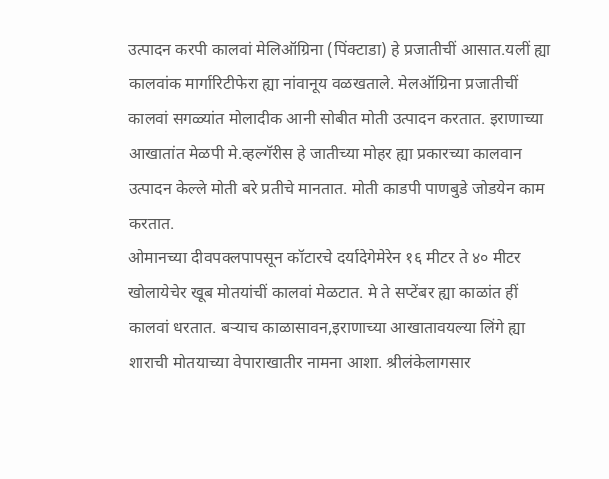उत्पादन करपी कालवां मेलिऑग्रिना (पिंक्टाडा) हे प्रजातीचीं आसात.यलीं ह्या कालवांक मार्गारिटीफेरा ह्या नांवानूय वळखताले. मेलऑग्रिना प्रजातीचीं कालवां सगळ्यांत मोलादीक आनी सोबीत मोती उत्पादन करतात. इराणाच्या आखातांत मेळपी मे.व्हल्गॅरीस हे जातीच्या मोहर ह्या प्रकारच्या कालवान उत्पादन केल्ले मोती बरे प्रतीचे मानतात. मोती काडपी पाणबुडे जोडयेन काम करतात.
ओमानच्या दीवपक्लपापसून कॉटारचे दर्यादेगेमेरेन १६ मीटर ते ४० मीटर खोलायेचेर खूब मोतयांचीं कालवां मेळटात. मे ते सप्टेंबर ह्या काळांत हीं कालवां धरतात. बऱ्याच काळासावन,इराणाच्या आखातावयल्या लिंगे ह्या शाराची मोतयाच्या वेपाराखातीर नामना आशा. श्रीलंकेलागसार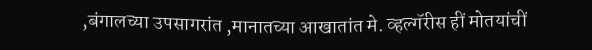,बंगालच्या उपसागरांत ,मानातच्या आखातांत मे. व्हल्गॅरीस हीं मोतयांचीं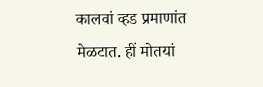कालवां व्हड प्रमाणांत मेळटात. हीं मोतयां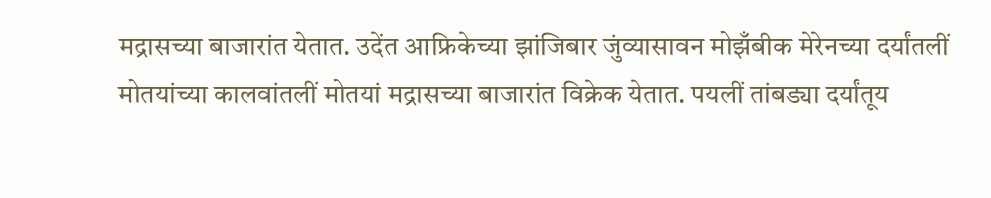मद्रासच्या बाजारांत येतात. उदेंत आफ्रिकेच्या झांजिबार जुंव्यासावन मोझँबीक मेरेनच्या दर्यांतलीं मोतयांच्या कालवांतलीं मोतयां मद्रासच्या बाजारांत विक्रेक येतात. पयलीं तांबड्या दर्यांतूय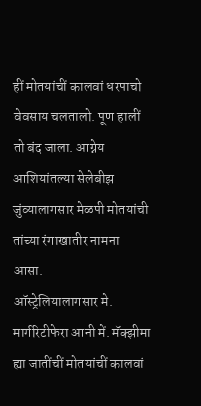हीं मोतयांचीं कालवां धरपाचो वेवसाय चलतालो. पूण हालीं तो बंद जाला. आग्नेय आशियांतल्या सेलेबीझ जुंव्यालागसार मेळपी मोतयांची तांच्या रंगाखातीर नामना आसा.
ऑस्ट्रेलियालागसार मे. मार्गरिटीफेरा आनी में. मॅक्झीमा ह्या जातींचीं मोतयांचीं कालवां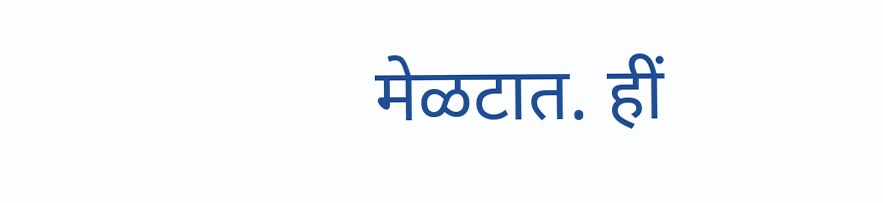मेळटात. हीं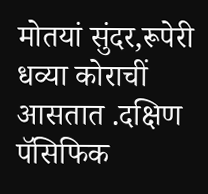मोतयां सुंदर,रूपेरी धव्या कोराचीं आसतात .दक्षिण पॅसिफिक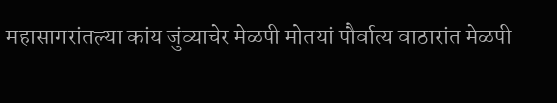महासागरांतल्या कांय जुंव्याचेर मेळपी मोतयां पौर्वात्य वाठारांत मेळपी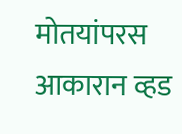मोतयांपरस आकारान व्हड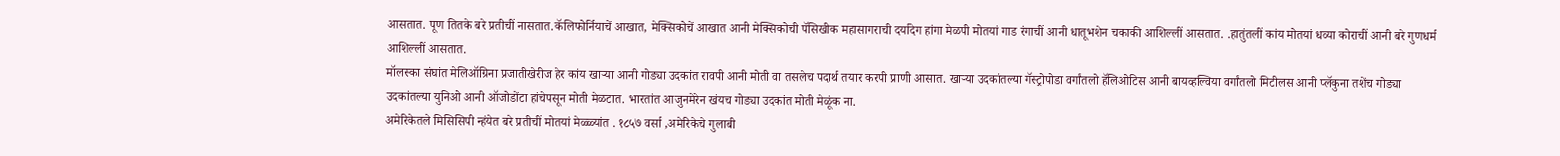आसतात. पूण तितके बरे प्रतीचीं नासतात.कॅलिफोर्नियाचें आखात, मेक्सिकोचें आखात आनी मेक्सिकोची पॅसिखीक महासागराची दर्यादेग हांगा मेळपी मोतयां गाड रंगाचीं आनी धातूभशेन चकाकी आशिल्लीं आसतात. .हातुंतलीं कांय मोतयां धव्या कोराचीं आनी बरे गुणधर्म आशिल्लीं आसतात.
मॉलस्का संघांत मेलिऑग्रिना प्रजातीखेरीज हेर कांय खाऱ्या आनी गोड्या उदकांत रावपी आनी मोती वा तसलेच पदार्थ तयार करपी प्राणी आसात. खाऱ्या उदकांतल्या गॅस्ट्रोपोडा वर्गांतलो हॅलिओटिस आनी बायव्हल्विया वर्गांतलो मिटीलस आनी प्लॅकुना तशेंच गोड्या उदकांतल्या युनिओ आनी ऑजोडोंटा हांचेपसून मोती मेळटात. भारतांत आजुनमेरेन खंयच गोड्या उदकांत मोती मेळूंक ना.
अमेरिकेतले मिसिसिपी न्हंयेत बरे प्रतीचीं मोतयां मेळ्ळ्यांत . १८५७ वर्सा ,अमेरिकेचे गुलाबी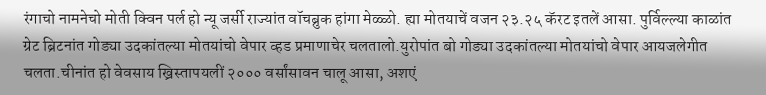रंगाचो नामनेचो मोती क्विन पर्ल हो न्यू जर्सी राज्यांत वॉचब्रुक हांगा मेळ्ळो. ह्या मोतयाचें वजन २३.२५ कॅरट इतलें आसा. पुर्विल्ल्या काळांत ग्रेट ब्रिटनांत गोड्या उदकांतल्या मोतयांचो वेपार व्हड प्रमाणाचेर चलतालो.युरोपांत बो गोड्या उदकांतल्या मोतयांचो वेपार आयजलेगीत चलता.चीनांत हो वेवसाय ख्रिस्तापयलीं २००० वर्सांसावन चालू आसा, अशएं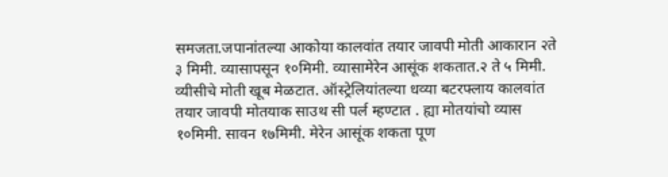समजता.जपानांतल्या आकोया कालवांत तयार जावपी मोती आकारान २ते ३ मिमी. व्यासापसून १०मिमी. व्यासामेरेन आसूंक शकतात.२ ते ५ मिमी. व्यीसीचे मोती खूब मेळटात. ऑस्ट्रेलियांतल्या धव्या बटरफ्लाय कालवांत तयार जावपी मोतयाक साउथ सी पर्ल म्हण्टात . ह्या मोतयांचो व्यास १०मिमी. सावन १७मिमी. मेरेन आसूंक शकता पूण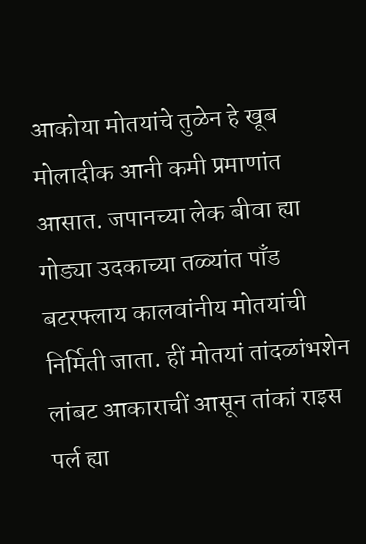आकोया मोतयांचे तुळेन हे खूब मोलादीक आनी कमी प्रमाणांत आसात. जपानच्या लेक बीवा ह्या गोड्या उदकाच्या तळ्यांत पाँड बटरफ्लाय कालवांनीय मोतयांची निर्मिती जाता. हीं मोतयां तांदळांभशेन लांबट आकाराचीं आसून तांकां राइस पर्ल ह्या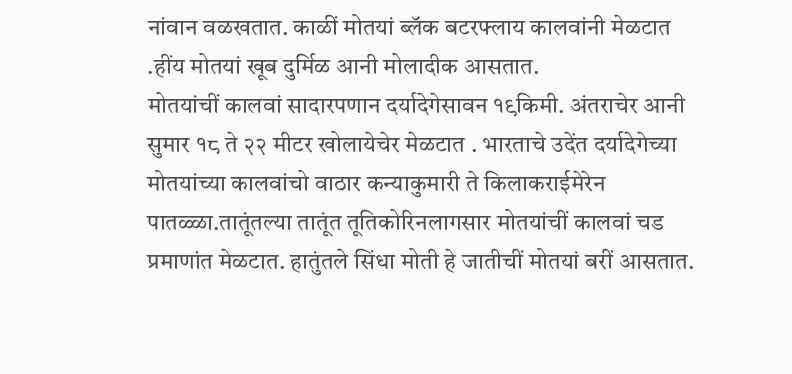नांवान वळखतात. काळीं मोतयां ब्लॅक बटरफ्लाय कालवांनी मेळटात .हींय मोतयां खूब दुर्मिळ आनी मोलादीक आसतात.
मोतयांचीं कालवां सादारपणान दर्यादेगेसावन १९किमी. अंतराचेर आनी सुमार १८ ते २२ मीटर खोलायेचेर मेळटात . भारताचे उदेंत दर्यादेगेच्या मोतयांच्या कालवांचो वाठार कन्याकुमारी ते किलाकराईमेरेन पातळ्ळा.तातूंतल्या तातूंत तूतिकोरिनलागसार मोतयांचीं कालवां चड प्रमाणांत मेळटात. हातुंतले सिंधा मोती हे जातीचीं मोतयां बरीं आसतात.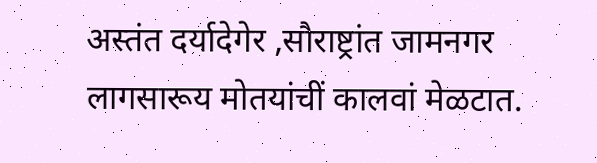अस्तंत दर्यादेगेर ,सौराष्ट्रांत जामनगर लागसारूय मोतयांचीं कालवां मेळटात.